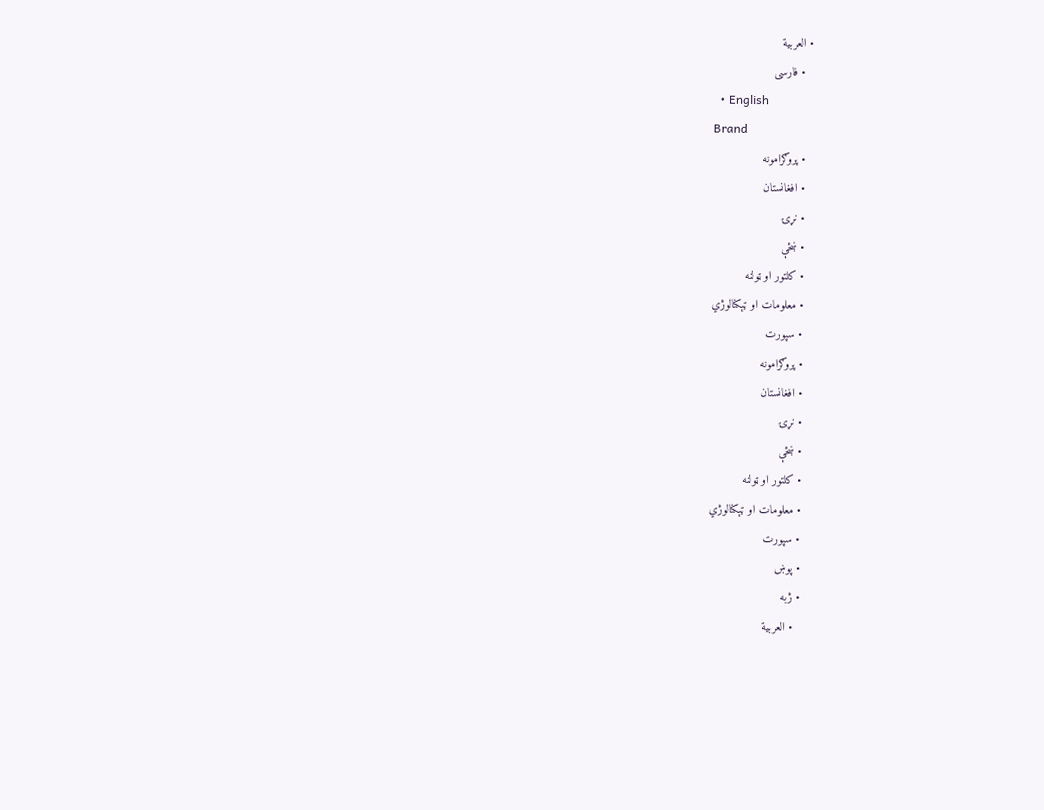• العربية
  • فارسی
  • English
Brand
  • پروګرامونه
  • افغانستان
  • نړۍ
  • ښځې
  • کلتور او ټولنه
  • معلومات او ټېکنالوژي
  • سپورت
  • پروګرامونه
  • افغانستان
  • نړۍ
  • ښځې
  • کلتور او ټولنه
  • معلومات او ټېکنالوژي
  • سپورت
  • پوښ
  • ژبه
    • العربية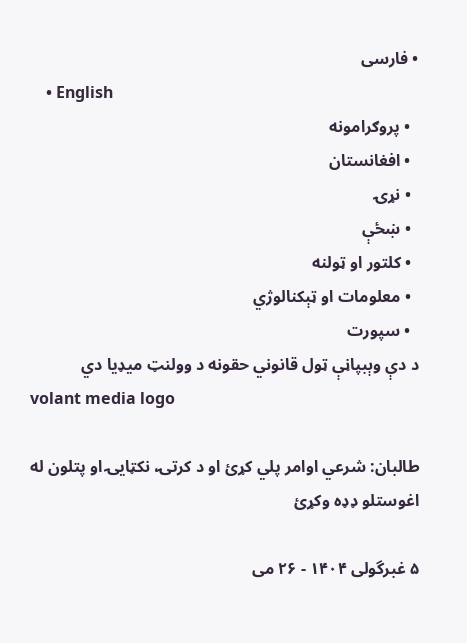• فارسی
    • English
  • پروګرامونه
  • افغانستان
  • نړۍ
  • ښځې
  • کلتور او ټولنه
  • معلومات او ټېکنالوژي
  • سپورت
د دې وېبپاڼې ټول قانوني حقونه د وولنټ میډیا دي
volant media logo

طالبان: شرعي اوامر پلي‌ کړئ او د کرتۍ، نکټايۍ او پتلون له اغوستلو ډډه وکړئ

۵ غبرگولی ۱۴۰۴ - ۲۶ می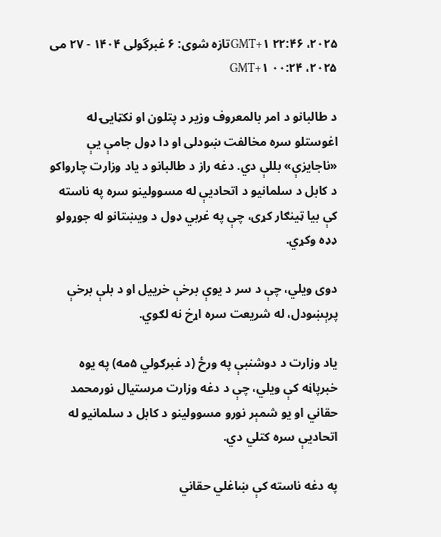۲۰۲۵، ۲۲:۴۶ GMT+۱تازه شوی: ۶ غبرگولی ۱۴۰۴ - ۲۷ می ۲۰۲۵، ۰۰:۲۴ GMT+۱

د طالبانو د امر بالمعروف وزیر د پتلون او نکټایۍ له اغوستلو سره مخالفت ښودلی او دا ډول جامې یې «ناجایزې» بللې دي. دغه راز د طالبانو د یاد وزارت چارواکو د کابل د سلمانیو د اتحادیې له مسوولینو سره په ناسته کې بیا ټینګار کړی، چې په غربي ډول د ویښتانو له جوړولو ډډه وکړي.

دوی ویلي، چې د سر د یوې برخې خرییل او د بلې برخې پرېښودل، له شریعت سره اړخ نه لګوي.

یاد وزارت د دوشنبې په ورځ (د غبرګولي ۵مه) په یوه خبرپاڼه کې ویلي، چې د دغه وزارت مرستیال نورمحمد حقاني او یو شمېر نورو مسوولینو د کابل د سلمانیو له اتحادیې سره کتلي دي.

په دغه ناسته کې ښاغلي حقاني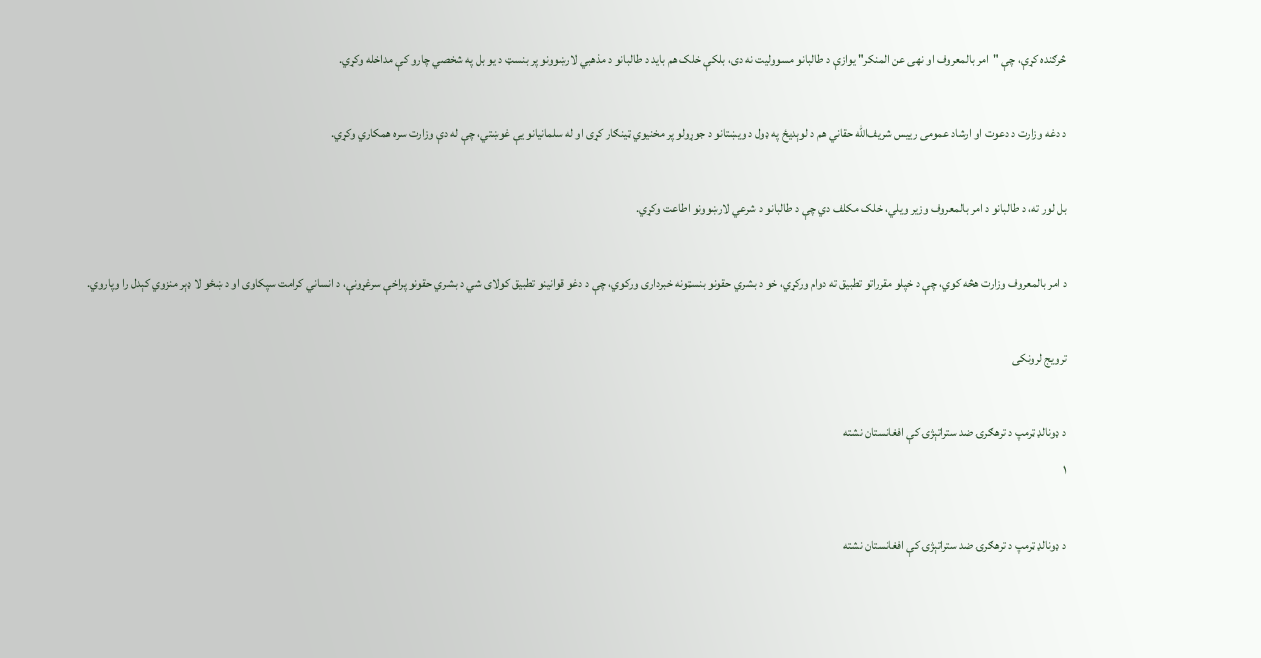څرګنده کړې، چې "امر بالمعروف او نهی عن المنکر" یوازې د طالبانو مسوولیت نه دی، بلکې خلک هم باید د طالبانو د مذهبي لارښوونو پر بنسټ د یو بل په شخصي چارو کې مداخله وکړي.

د دغه وزارت د دعوت او ارشاد عمومی رییس شریف‌الله حقاني هم د لوېدیځ‌ په ډول د ویښتانو د جوړولو پر مخنیوي ټینګار کړی او له سلمانیانو یې غوښتي، چې له دې وزارت سره همکاري وکړي.

بل‌ لور ته، د طالبانو د امر بالمعروف وزیر ویلي، خلک مکلف دي چې د طالبانو د شرعي لارښوونو اطاعت وکړي.

د امر بالمعروف وزارت هڅه کوي، چې د خپلو مقرراتو تطبیق ته دوام ورکړي، خو د بشري حقونو بنسټونه خبرداری ورکوي، چې د دغو قوانینو تطبیق کولای شي د بشري حقونو پراخې سرغړونې، د انساني کرامت سپکاوی او د ښځو لا ډېر منزوي کېدل را وپاروي.

ترویج لرونکی

د ډونالډ ټرمپ د ترهګرۍ ضد ستراتېژۍ کې افغانستان نشته
۱

د ډونالډ ټرمپ د ترهګرۍ ضد ستراتېژۍ کې افغانستان نشته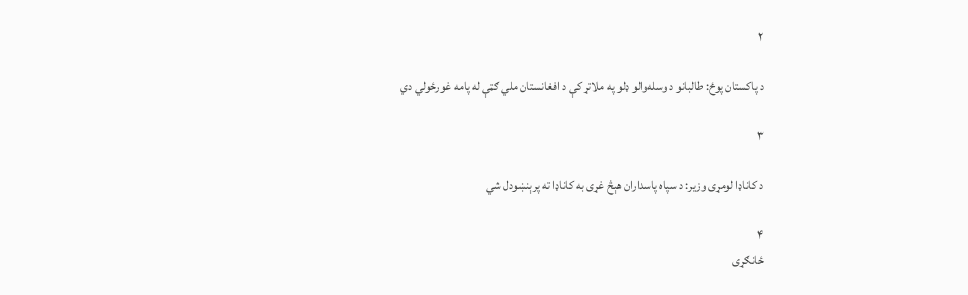۲

د پاکستان پوځ: طالبانو د وسله‌والو ډلو په ملاتړ کې د افغانستان ملي ګټې له پامه غورځولي دي

۳

د کاناډا لومړی وزیر: د سپاه پاسداران هېڅ غړی به کاناډا ته پرېنښودل شي

۴
ځانګړی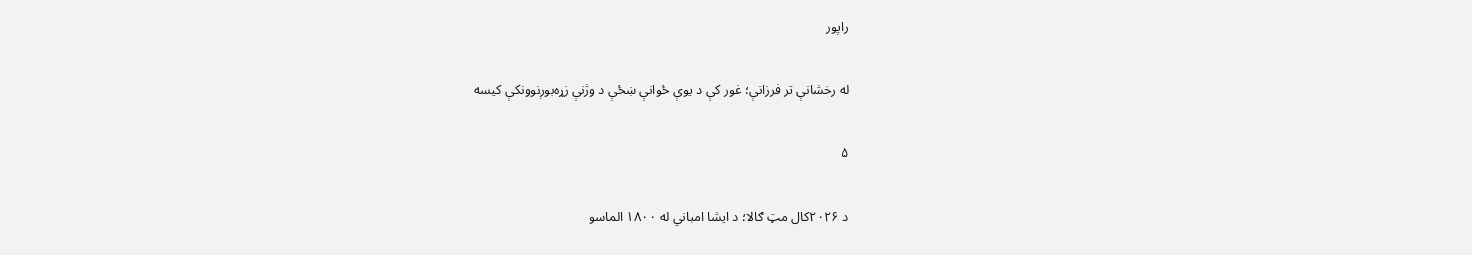راپور

له رخشانې تر فرزانې؛ غور کې د یوې ځوانې ښځې د وژنې زړه‌بوږنوونکې کیسه

۵

د ۲۰۲۶کال مټ ګالا؛ د ایشا امباني له ۱۸۰۰ الماسو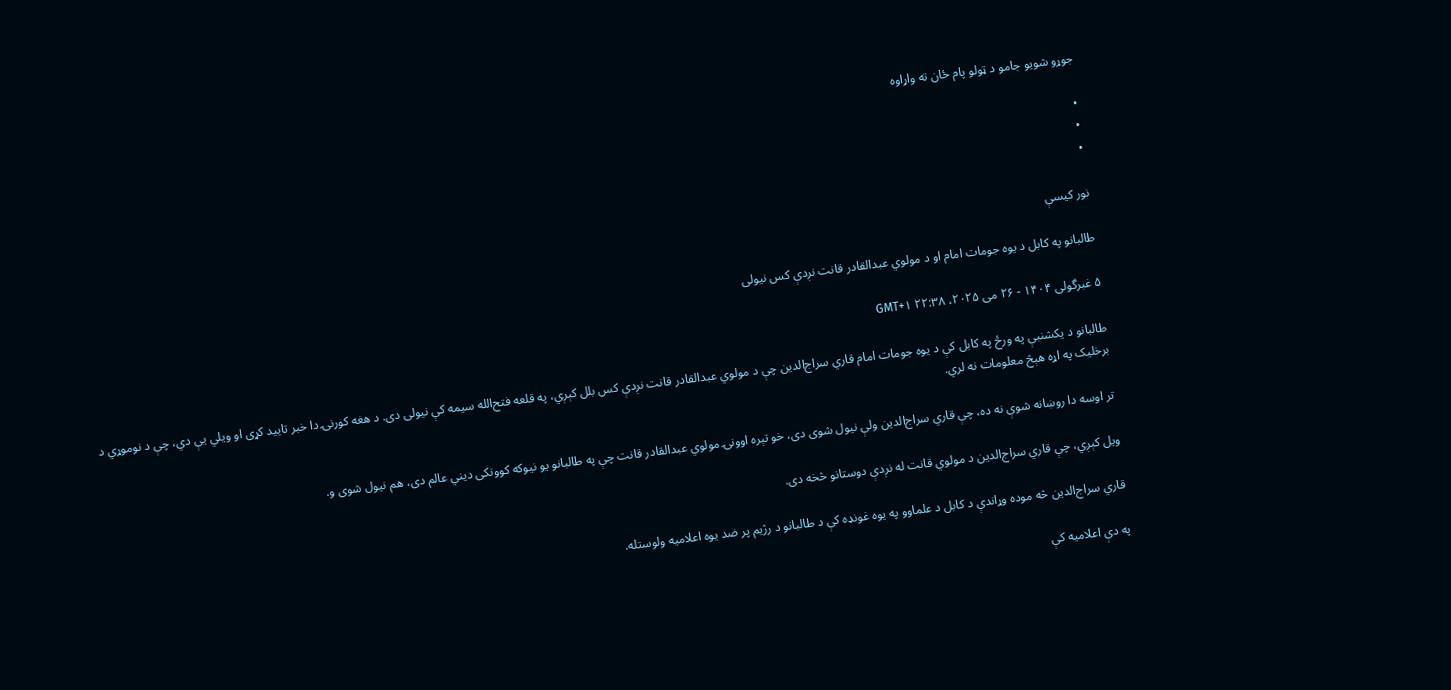جوړو شويو جامو د ټولو پام ځان ته واړاوه

•
•
•

نور کیسې

طالبانو په کابل د یوه جومات امام او د مولوي عبدالقادر قانت نږدې کس نیولی

۵ غبرگولی ۱۴۰۴ - ۲۶ می ۲۰۲۵، ۲۲:۳۸ GMT+۱

طالبانو د یکشنبې په ورځ په کابل کې د یوه جومات امام قاري سراج‌الدین چې د مولوي عبدالقادر قانت نږدې کس بلل کېږي، په قلعه فتح‌الله سیمه کې نیولی دی. د هغه کورنۍ دا خبر تایید کړی او ویلي یې دي، چې د نوموړي د برخلیک په اړه هېڅ معلومات نه لري.

تر اوسه دا روښانه شوې نه ده، چې قاري سراج‌الدین ولې نیول شوی دی، خو تېره اوونۍ مولوي عبدالقادر قانت چې په طالبانو یو نیوکه کوونکی دیني عالم دی، هم نیول شوی و.

ویل کېږي، چې قاري سراج‌الدین د مولوي قانت له نږدې دوستانو څخه دی.

قاري سراج‌الدین څه موده وړاندې د کابل د علماوو په یوه غونډه کې د طالبانو د رژیم پر ضد یوه اعلامیه ولوستله.

په دې اعلامیه کې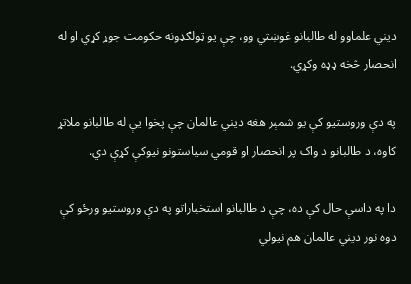دیني علماوو له طالبانو غوښتي وو، چې یو ټولګډونه حکومت جوړ کړي او له انحصار څخه ډډه وکړي.

په دې وروستیو کې یو شمېر هغه دیني عالمان چې پخوا یې له طالبانو ملاتړ کاوه، د طالبانو د واک پر انحصار او قومي سیاستونو نیوکې کړې دي.

دا په داسې حال کې ده، چې د طالبانو استخباراتو په دې وروستیو ورځو کې دوه نور دیني عالمان هم نیولي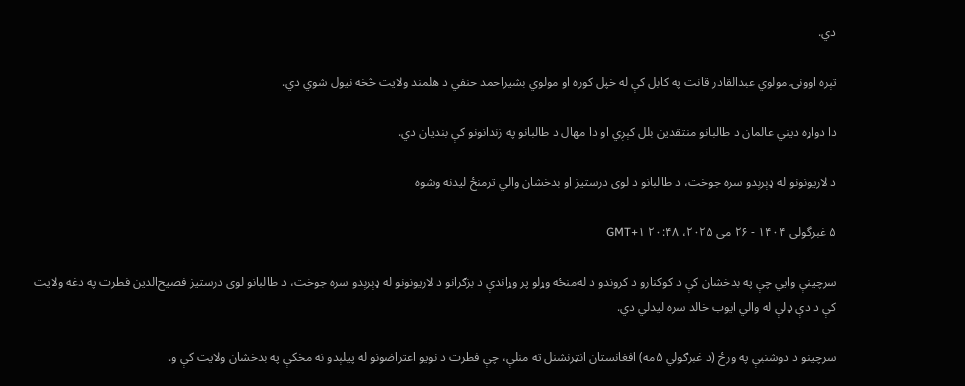دي.

تېره اوونۍ مولوي عبدالقادر قانت په کابل کې له خپل کوره او مولوي بشیراحمد حنفي د هلمند ولایت څخه نیول شوي دي.

دا دواړه دیني عالمان د طالبانو منتقدین بلل کېږي او دا مهال د طالبانو په زندانونو کې بنديان دي.

د لاریونونو له ډېرېدو سره جوخت، د طالبانو د لوی درستیز او بدخشان والي ترمنځ لیدنه وشوه

۵ غبرگولی ۱۴۰۴ - ۲۶ می ۲۰۲۵، ۲۰:۴۸ GMT+۱

سرچینې وايي چې په بدخشان کې د کوکنارو د کروندو د له‌منځه وړلو پر وړاندې د بزګرانو د لاریونونو له ډېرېدو سره جوخت، د طالبانو لوی درستیز فصیح‌الدین فطرت په دغه ولایت کې د دې ډلې له والي ایوب خالد سره لیدلي دي.

سرچینو د دوشنبې په ورځ (د غبرګولي ۵مه) افغانستان انټرنشنل ته منلې، چې فطرت د نویو اعتراضونو له پیلېدو نه مخکې په بدخشان ولایت کې و.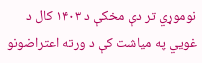نوموړي تر دې مخکې د ۱۴۰۳ کال د غويي په میاشت کې د ورته اعتراضونو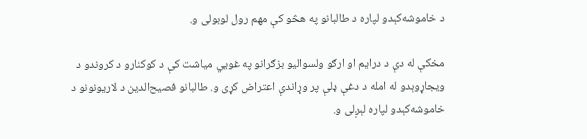د خاموشه‌کېدو لپاره د طالبانو په هڅو کې مهم رول لوبولی و.

مخکې له دې د درایم او ارګو ولسوالیو بزګرانو په غويي میاشت کې د کوکنارو د کروندو د ویجاړوېدو له امله د دغې ډلې پر وړاندې اعتراض کړی و. طالبانو فصیح‌الدین د لاریونونو د خاموشه‌کېدو لپاره لېږلی و.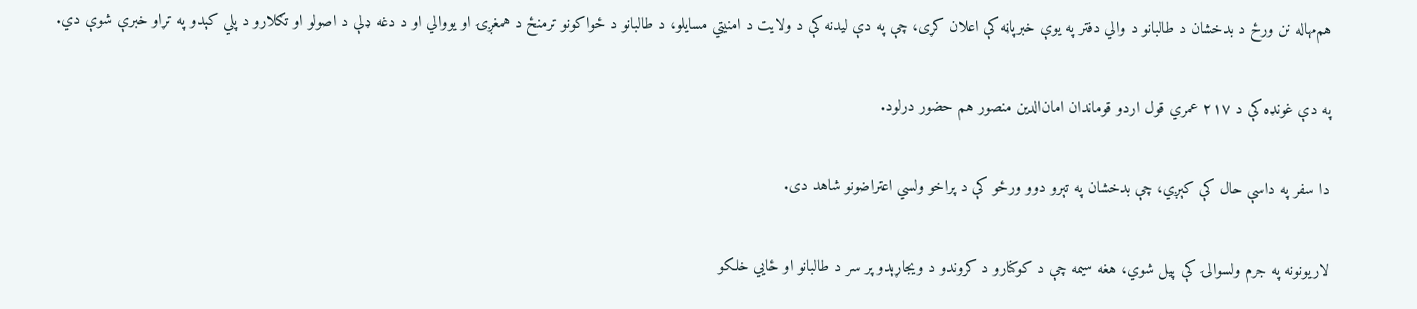هم‌مهاله نن ورځ د بدخشان د طالبانو د والي دفتر په یوې خبرپاڼه کې اعلان کړی، چې په دې لیدنه کې د ولایت د امنیتي مسایلو، د طالبانو د ځواکونو ترمنځ د همغږۍ او یووالي او د دغه ډلې د اصولو او تګلارو د پلي کېدو په تړاو خبرې شوې دي.

په دې غونډه کې د ۲۱۷ عمري قول اردو قوماندان امان‌الدین منصور هم حضور درلود.

دا سفر په داسې حال کې کېږي، چې بدخشان په تېرو دوو ورځو کې د پراخو ولسي اعتراضونو شاهد دی.

لاریونونه په جرم ولسوالۍ کې پیل شوي، هغه سیمه چې د کوکنارو د کروندو د ویجاړېدو پر سر د طالبانو او ځایي خلکو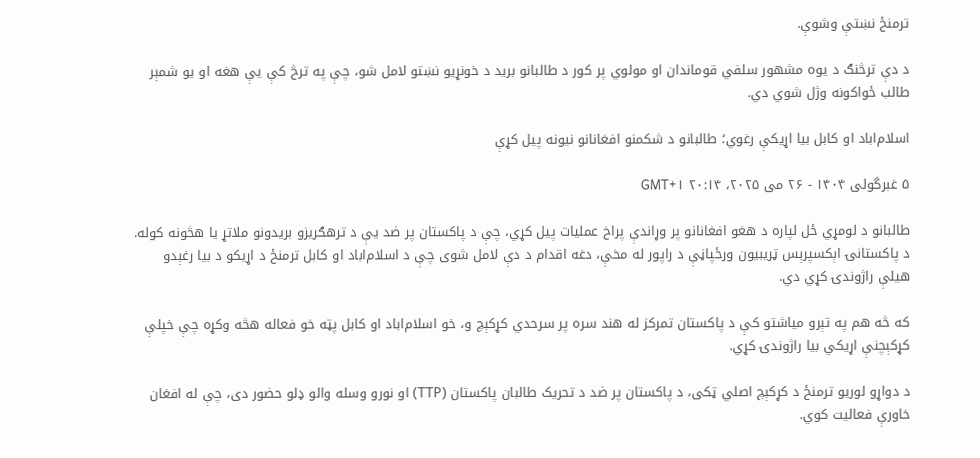ترمنځ نښتې وشوې.

د دې ترڅنګ د یوه مشهور سلفي قوماندان او مولوي پر کور د طالبانو برید د خونړیو نښتو لامل شو، چې په ترڅ کې یې هغه او یو شمېر طالب ځواکونه وژل شوي دي.

اسلام‌اباد او کابل بیا اړیکې رغوي؛ طالبانو د شکمنو افغانانو نیونه پیل کړې

۵ غبرگولی ۱۴۰۴ - ۲۶ می ۲۰۲۵، ۲۰:۱۴ GMT+۱

طالبانو د لومړي ځل لپاره د هغو افغانانو پر وړاندې پراخ عملیات پیل کړي، چې د پاکستان پر ضد یې د ترهګریزو بریدونو ملاتړ یا هڅونه کوله. د پاکستانۍ اېکسپرېس ټریبیون ورځپاڼې د راپور له مخې، دغه اقدام د دې لامل شوی چې د اسلام‌اباد او کابل ترمنځ د اړیکو د بیا رغېدو هیلې راژوندۍ کړي دي.

که څه هم په تېرو میاشتو کې د پاکستان تمرکز له هند سره پر سرحدي کړکېچ و، خو اسلام‌اباد او کابل پټه خو فعاله هڅه وکړه چې خپلې کړکېچنې اړیکي بیا راژوندۍ کړي.

د دواړو لوریو ترمنځ د کړکېچ اصلي ټکی، د پاکستان پر ضد د تحریک طالبان پاکستان (TTP) او نورو وسله والو ډلو حضور دی، چې له افغان خاورې فعالیت کوي.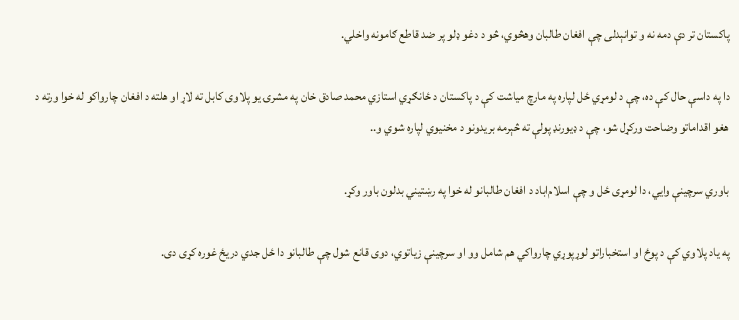پاکستان تر دې دمه نه و توانېدلی چې افغان طالبان وهڅوي، څو د دغو ډلو پر ضد قاطع ګامونه واخلي.

دا په داسې حال کې ده، چې د لومړي ځل لپاره په مارچ میاشت کې د پاکستان د ځانګړي استازي محمد صادق خان په مشرۍ یو پلاوی کابل ته لاړ او هلته د افغان چارواکو له خوا ورته د هغو اقداماتو وضاحت ورکړل شو، چې د ډيورنډ پولې ته څېرمه بریدونو د مخنیوي لپاره شوي و..

باوري سرچینې وایي، دا لومړی ځل و چې اسلام‌اباد د افغان طالبانو له خوا په رښتیني بدلون باور وکړ.

په یاد پلاوي کې د پوځ او استخباراتو لوړپوړي چارواکي هم شامل وو او سرچینې زیاتوي، دوی قانع شول چې طالبانو دا ځل جدي دریځ غوره کړی دی.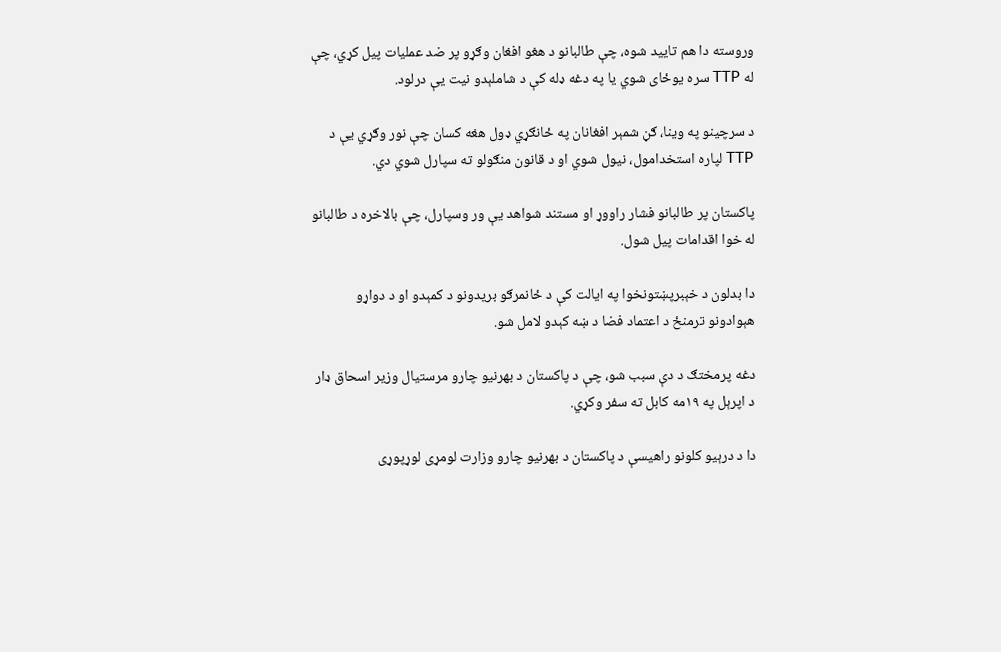وروسته دا هم تایید شوه، چې طالبانو د هغو افغان وګړو پر ضد عملیات پیل کړي، چې له TTP سره یوځای شوي یا په دغه ډله کې د شاملېدو نیت یې درلود.

د سرچینو په وینا، ګڼ شمېر افغانان په ځانګړي ډول هغه کسان چې نور وګړي یې د TTP لپاره استخدامول، نیول شوي او د قانون منګولو ته سپارل شوي دي.

پاکستان پر طالبانو فشار راووړ او مستند شواهد یې ور وسپارل، چې بالاخره د طالبانو له خوا اقدامات پیل شول.

دا بدلون د خېبرپښتونخوا په ایالت کې د ځانمرګو بریدونو د کمېدو او د دواړو هېوادونو ترمنځ د اعتماد فضا د ښه کېدو لامل شو.

دغه پرمختګ د دې سبب شو، چې د پاکستان د بهرنیو چارو مرستیال وزیر اسحاق ډار د اپرېل په ۱۹مه کابل ته سفر وکړي.

دا د درېیو کلونو راهیسې د پاکستان د بهرنیو چارو وزارت لومړی لوړپوړی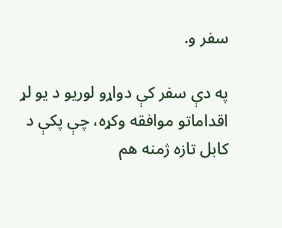سفر و.

په دې سفر کې دواړو لوریو د یو لړ اقداماتو موافقه وکړه، چې پکې د کابل تازه ژمنه هم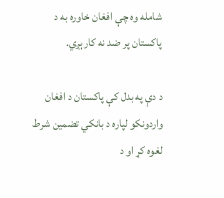شامله وه چې افغان خاوره به د پاکستان پر ضد نه کارېږي.

د دې په بدل کې پاکستان د افغان واردونکو لپاره د بانکي تضمین شرط لغوه کړ او د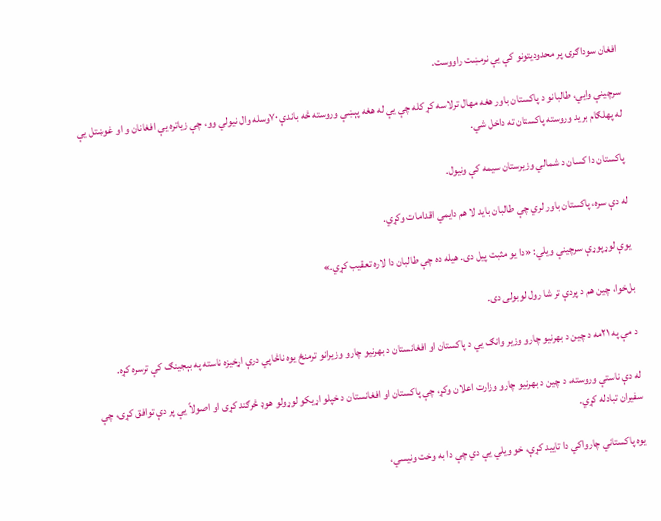افغان سوداګرۍ پر محدودیتونو کې یې نرمښت راووست.

سرچینې وایي، طالبانو د پاکستان باور هغه مهال ترلاسه کړ کله چې یې له هغه پېښې وروسته څه باندې ۷۰وسله وال نیولي وو، چې زیاتره یې افغانان و او غوښتل یې له پهلګام برید وروسته پاکستان ته داخل شي.

پاکستان دا کسان د شمالي وزیرستان سیمه کې ونیول.

له دې سره، پاکستان باور لري چې طالبان باید لا هم دایمي اقدامات وکړي.

یوې لوړپوړې سرچینې ویلي: «دا یو مثبت پیل دی. هیله ده چې طالبان دا لاره تعقیب کړي.»

بل‌خوا، چین هم د پردې تر شا رول لوبولی دی.

د مې په ۲۱مه د چین د بهرنیو چارو وزیر وانګ يي د پاکستان او افغانستان د بهرنیو چارو وزیرانو ترمنځ یوه ناڅاپي درې اړخیزه ناسته په بېجینګ کې ترسره کړه.

له دې ناستې وروسته، د چین د بهرنیو چارو وزارت اعلان وکړ، چې پاکستان او افغانستان د خپلو اړیکو لوړولو هوډ څرګند کړی او اصولاً یې پر دې توافق کړی، چې سفیران تبادله کړي.

یوه پاکستاني چارواکي دا تایید کړې، خو ویلي یې دي چې دا به وخت ونیسي،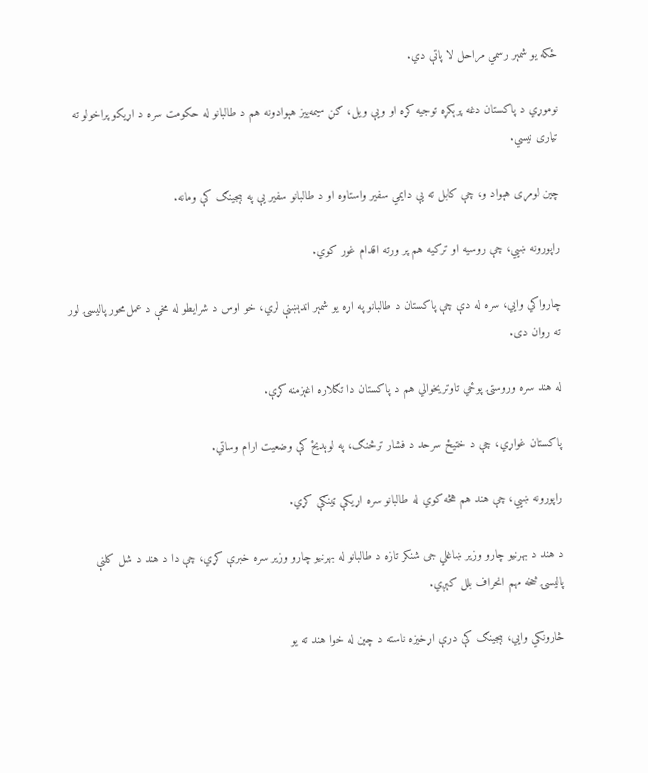ځکه یو شمېر رسمي مراحل لا پاتې دي.

نوموړي د پاکستان دغه پرېکړه توجیه کړه او ویې ویل، ګڼ سیمه‌ییز هېوادونه هم د طالبانو له حکومت سره د اړیکو پراخولو ته تیاری نیسي.

چین لومړی هېواد و، چې کابل ته یې دایمي سفیر واستاوه او د طالبانو سفیر یې په بېجینګ کې ومانه.

راپورونه ښيي، چې روسیه او ترکیه هم پر ورته اقدام غور کوي.

چارواکي وایي، سره له دې چې پاکستان د طالبانو په اړه یو شمېر اندېښنې لري، خو اوس د شرایطو له مخې د عمل‌محور پالیسۍ لور ته روان دی.

له هند سره وروستۍ پوځي تاوتریخوالي هم د پاکستان دا تګلاره اغېزمنه کړې.

پاکستان غواړي، چې د ختیځ سرحد د فشار ترڅنګ، په لوېدیځ کې وضعیت ارام وساتي.

راپورونه ښيي، چې هند هم هڅه کوي له طالبانو سره اړیکې ټینګې کړي.

د هند د بهرنیو چارو وزیر ښاغلي جی شنکر تازه د طالبانو له بهرنیو چارو وزیر سره خبرې کړي، چې دا د هند د شل کلنې پالیسۍ څخه مهم انحراف بلل کېږي.

څارونکي وایي، بېجینګ کې درې اړخیزه ناسته د چین له خوا هند ته یو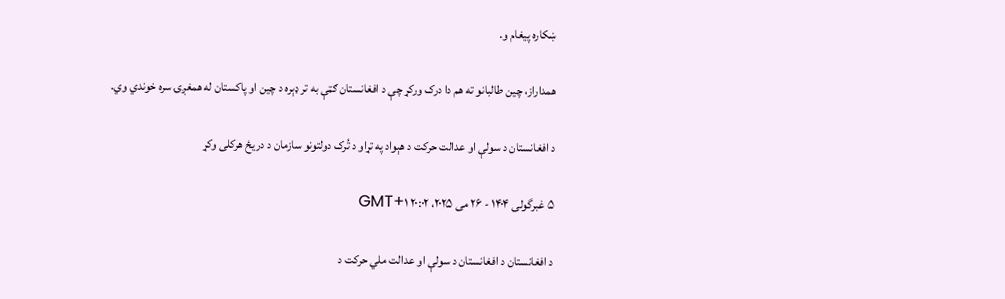ښکاره پیغام و.

همداراز، چین طالبانو ته هم دا درک ورکړ چې د افغانستان ګټې به تر ډېره د چین او پاکستان له همغږۍ سره خوندي وي.

د افغانستان د سولې او عدالت حرکت د هېواد په تړاو د تُرک دولتونو سازمان د دریځ هرکلی وکړ

۵ غبرگولی ۱۴۰۴ - ۲۶ می ۲۰۲۵، ۲۰:۰۲ GMT+۱

د افغانستان د افغانستان د سولې او عدالت ملي حرکت د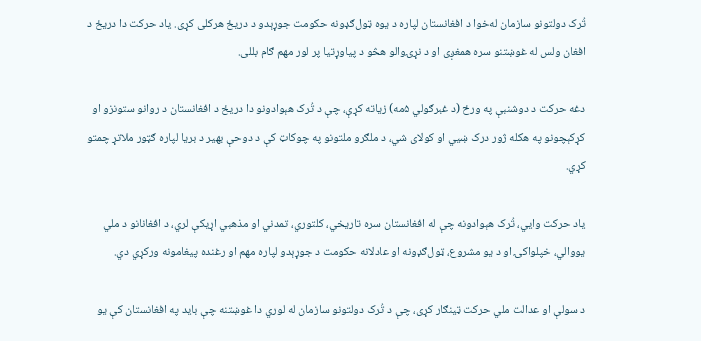تُرک دولتونو سازمان له‌خوا د افغانستان لپاره د یوه ټول‌‌ګډونه حکومت جوړېدو د دریځ هرکلی کړی. یاد حرکت دا دریځ د افغان ولس له غوښتنو سره همغږی او د نړۍوالو هڅو د پیاوړتیا پر لور مهم ګام بللی.

دغه حرکت د دوشنبې په ورځ (د غبرګولي ۵مه) زیاته کړې، چې د تُرک هېوادونو دا دریځ د افغانستان د روانو ستونزو او کړکېچونو په هکله ژور درک ښيي او کولای شي، د ملګرو ملتونو په چوکاټ کې د دوحې بهیر د بریا لپاره ګټور ملاتړ چمتو کړي.

یاد حرکت وايي، تُرک هېوادونه چې له افغانستان سره تاریخي، کلتوري، تمدني او مذهبي اړیکې لري، د افغانانو د ملي یووالي، خپلواکۍ او د یو مشروع، ټول‌ګډونه او عادلانه حکومت د جوړېدو لپاره مهم او رغنده پیغامونه ورکړي دي.

د سولې او عدالت ملي حرکت ټینګار کړی، چې د تُرک دولتونو سازمان له لوري دا غوښتنه چې باید په افغانستان کې یو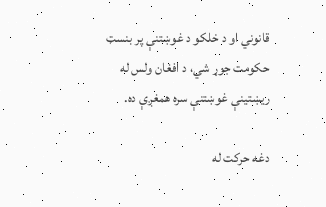قانوني او د خلکو د غوښتنې پر بنسټ حکومت جوړ شي، د افغان ولس له ريښتینې غوښتنې سره همغږې ده.

دغه حرکت له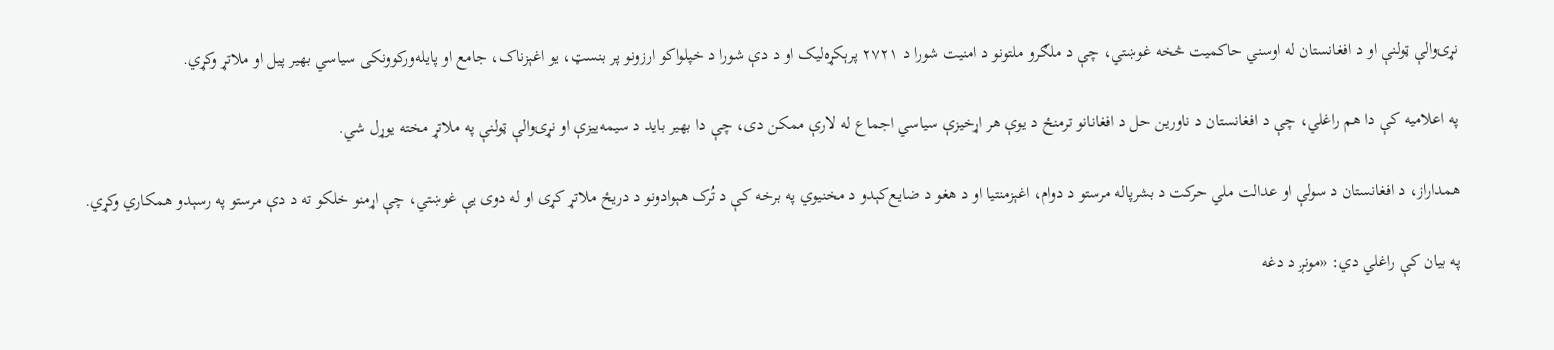نړۍوالې ټولنې او د افغانستان له اوسني حاکمیت څخه غوښتي، چې د ملګرو ملتونو د امنیت شورا د ۲۷۲۱ پرېکړه‌لیک او د دې شورا د خپلواکو ارزونو پر بنسټ، یو اغېزناک، جامع او پایله‌ورکوونکی سیاسي بهیر پیل او ملاتړ وکړي.

په اعلامیه کې دا هم راغلي، چې د افغانستان د ناورین حل د افغانانو ترمنځ د یوې هر اړخیزې سیاسي اجماع له لارې ممکن دی، چې دا بهیر باید د سیمه‌ییزې او نړۍوالې ټولنې په ملاتړ مخته یوړل شي.

همداراز، د افغانستان د سولې او عدالت ملي حرکت د بشرپاله مرستو د دوام، اغېزمنتیا او د هغو د ضایع‌کېدو د مخنیوي په برخه کې د تُرک هېوادونو د دریځ ملاتړ کړی او له دوی یې غوښتي، چې اړمنو خلکو ته د دې مرستو په رسېدو همکاري وکړي.

په بیان کې راغلي دي: «مونږ د دغه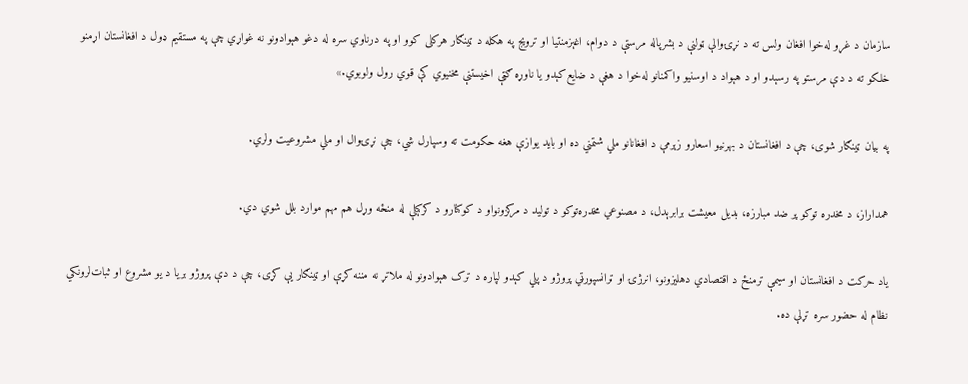سازمان د غړو له‌خوا افغان ولس ته د نړۍوالې ټولنې د بشرپاله مرستې د دوام، اغېزمنتیا او ترویج په هکله د ټینګار هرکلی کوو او په درناوي سره له دغو هېوادونو نه غواړي چې په مستقیم ډول د افغانستان اړمنو خلکو ته د دې مرستو په رسېدو او د هېواد د اوسنیو واکمنانو له‌خوا د هغې د ضایع‌کېدو یا ناوړه ګټې اخیستنې مخنیوي کې قوي رول ولوبوي.»

په بیان ټینګار شوی، چې د افغانستان د بهرنیو اسعارو زېرمې د افغانانو ملي شتمني ده او باید یوازې هغه حکومت ته وسپارل شي، چې نړۍوال او ملي مشروعیت ولري.

همداراز، د مخدره توکو پر ضد مبارزه، بدیل معیشت برابرېدل، د مصنوعي مخدره‌توکو د تولید د مرکزونواو د کوکنارو د کرکېلې له منځه وړل هم مهم موارد بلل شوي دي.

یاد حرکت د افغانستان او سیمې ترمنځ د اقتصادي دهلیزونو، انرژۍ او ټرانسپورټي پروژو د پلي کېدو لپاره د ترک هېوادونو له ملاتړ نه مننه کړې او ټینګار یې کړی، چې د دې پروژو بریا د یو مشروع او ثبات‌لرونکي نظام له حضور سره تړلې ده.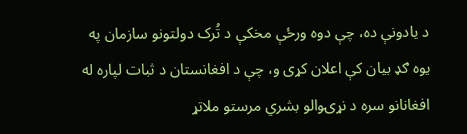د یادونې ده، چې دوه ورځې مخکې د تُرک دولتونو سازمان په یوه ګډ بیان کې اعلان کړی و، چې د افغانستان د ثبات لپاره له افغانانو سره د نړۍوالو بشري مرستو ملاتړ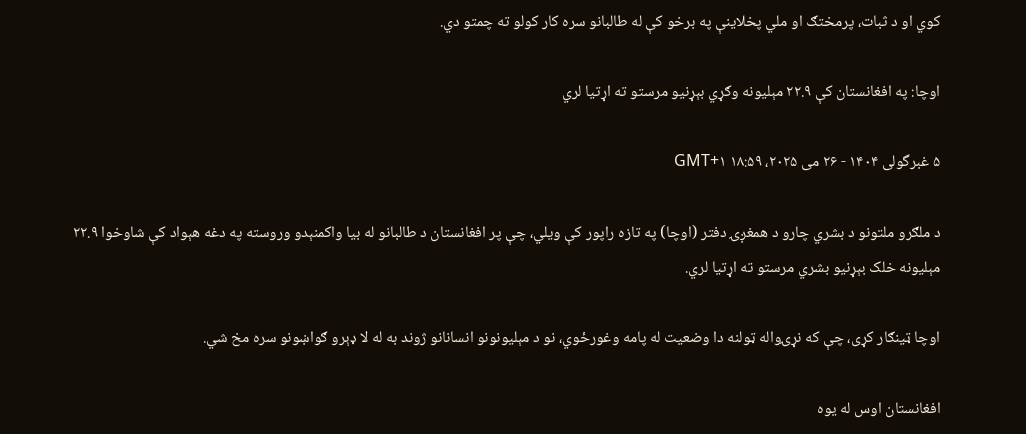کوي او د ثبات، پرمختګ او ملي پخلاینې په برخو کې له طالبانو سره کار کولو ته چمتو دي.

اوچا: په افغانستان کې ۲۲.۹ مېلیونه وګړي بېړنیو مرستو ته اړتیا لري

۵ غبرگولی ۱۴۰۴ - ۲۶ می ۲۰۲۵، ۱۸:۵۹ GMT+۱

د ملګرو ملتونو د بشري چارو د همغږۍ دفتر (اوچا) په تازه راپور کې ویلي، چې پر افغانستان د طالبانو له بیا واکمنېدو وروسته په دغه هېواد کې شاوخوا ۲۲.۹ مېلیونه خلک بېړنیو بشري مرستو ته اړتیا لري.

اوچا ټینګار کړی، چې که نړۍواله ټولنه دا وضعیت له پامه وغورځوي، نو د مېلیونونو انسانانو ژوند به له لا ډېرو ګواښونو سره مخ شي.

افغانستان اوس له یوه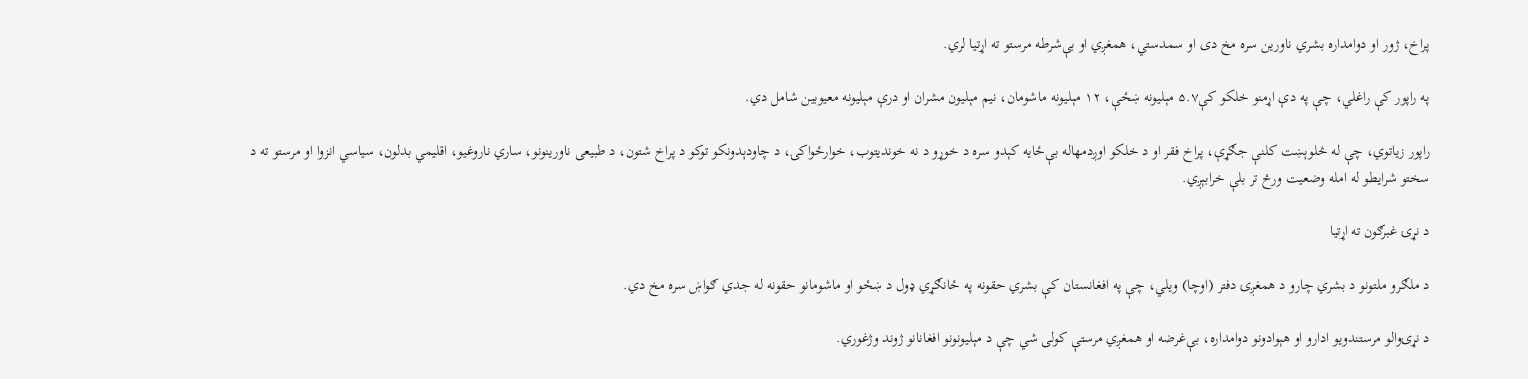پراخ، ژور او دوامداره بشري ناورین سره مخ دی او سمدستي، همغږي او بې‌شرطه مرستو ته اړتیا لري.

په راپور کې راغلي، چې په دې اړمنو خلکو کې۵.۷ مېلیونه ښځې، ۱۲ مېلیونه ماشومان، نیم مېلیون مشران او درې مېلیونه معیوبین شامل دي.

راپور زیاتوي، چې له څلوېښت کلنې جګړې، پراخ فقر او د خلکو اوږدمهاله بې‌ځايه کېدو سره د خوړو د نه خوندیتوب، خوارځواکۍ، د چاودېدونکو توکو د پراخ شتون، د طبیعی ناورینونو، ساري ناروغیو، اقلیمي بدلون، سیاسي انزوا او مرستو ته د سختو شرایطو له امله وضعیت ورځ تر بلې خرابېږي.

د نړۍ غبرګون ته اړتیا

د ملګرو ملتونو د بشري چارو د همغږۍ دفتر (اوچا) ویلي، چې په افغانستان کې بشري حقونه په ځانګړي ډول د ښځو او ماشومانو حقونه له جدي ګواښ سره مخ دي.

د نړۍوالو مرستندویو ادارو او هېوادونو دوامداره، بې‌غرضه او همغږي مرستې کولی شي چې د مېلیونونو افغانانو ژوند وژغوري.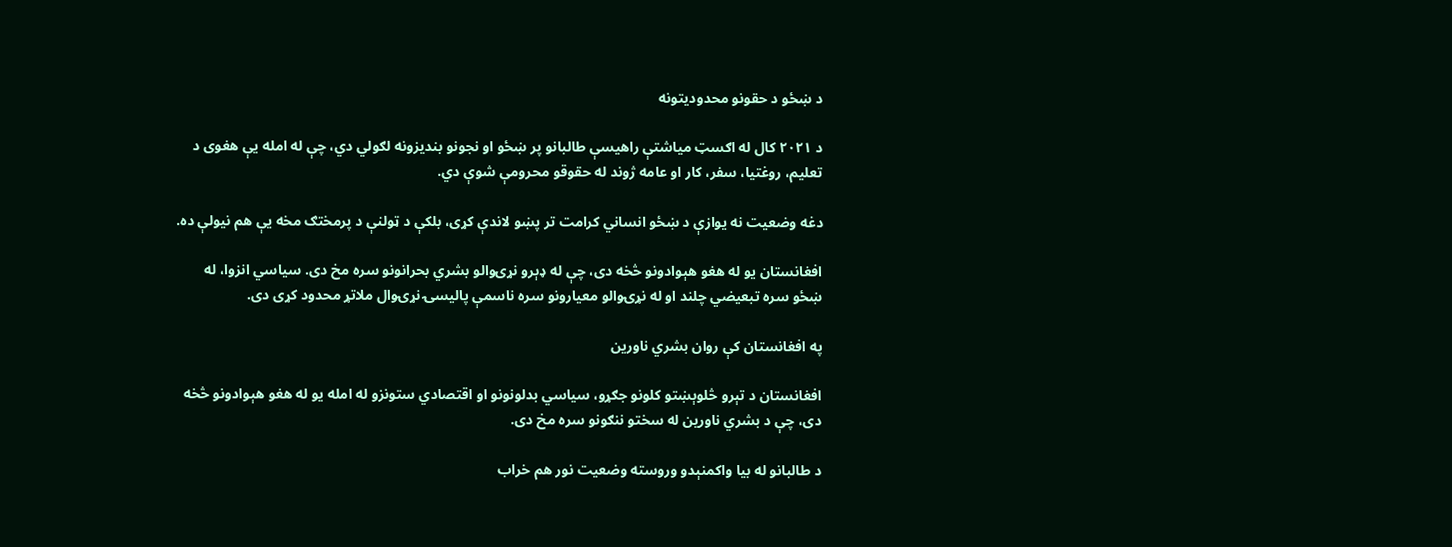د ښځو د حقونو محدودیتونه

د ۲۰۲۱ کال له اګسټ میاشتې راهیسې طالبانو پر ښځو او نجونو بندیزونه لګولي دي، چې له امله یې هغوی د تعلیم، روغتیا، سفر، کار او عامه ژوند له حقوقو محرومې شوې دي.

دغه وضعیت نه یوازې د ښځو انساني کرامت تر پښو لاندې کړی، بلکې د ټولنې د پرمختګ مخه یې هم نیولې ده.

افغانستان یو له هغو هېوادونو څخه دی، چې له ډېرو نړۍوالو بشري بحرانونو سره مخ دی. سیاسي انزوا، له ښځو سره تبعیضي چلند او له نړۍوالو معیارونو سره ناسمې پالیسۍ نړۍوال ملاتړ محدود کړی دی.

په افغانستان کې روان بشري ناورین

افغانستان د تېرو څلوېښتو کلونو جګړو، سیاسي بدلونونو او اقتصادي ستونزو له امله یو له هغو هېوادونو څخه دی، چې د بشري ناورین له سختو ننګونو سره مخ دی.

د طالبانو له بیا واکمنېدو وروسته وضعیت نور هم خراب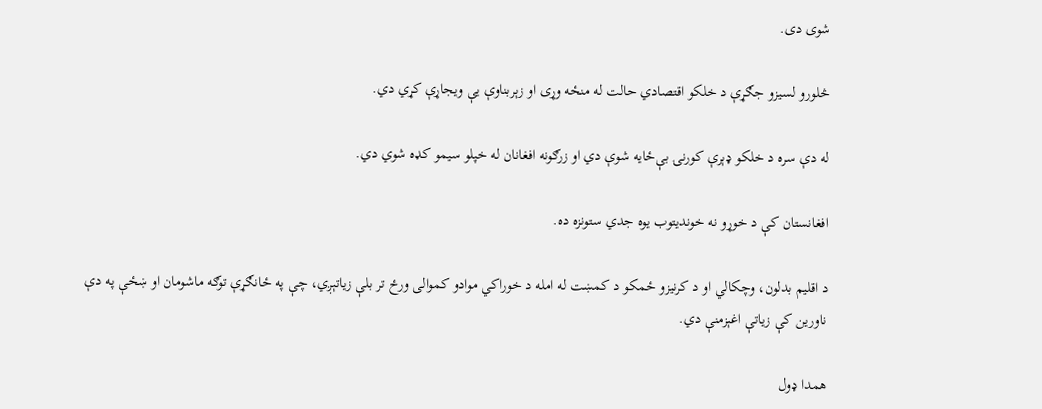شوی دی.

څلورو لسیزو جګړې د خلکو اقتصادي حالت له منځه وړی او زېربناوې یې ویجاړې کړي دي.

له دې سره د خلکو ډېرې کورنۍ بې‌ځايه شوې دي او زرګونه افغانان له خپلو سیمو کډه شوي دي.

افغانستان کې د خوړو نه خوندیتوب یوه جدي ستونزه ده.

د اقلیم بدلون، وچکالي او د کرنیزو ځمکو د کمښت له امله د خوراکي موادو کموالی ورځ تر بلې زیاتېږي، چې په ځانګړې توګه ماشومان او ښځې په دې ناورین کې زیاتې اغېزمنې دي.

همدا ډول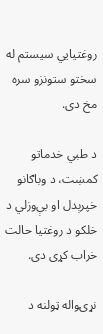روغتیايي سیستم له سختو ستونزو سره مخ دی.

د طبي خدماتو کمښت، د وباګانو خپرېدل او بې‌وزلي د خلکو د روغتیا حالت خراب کړی دی.

نړۍواله ټولنه د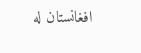افغانستان له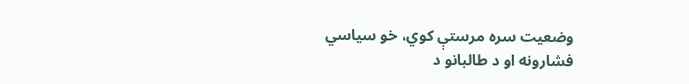وضعیت سره مرستې کوي، خو سیاسي فشارونه او د طالبانو د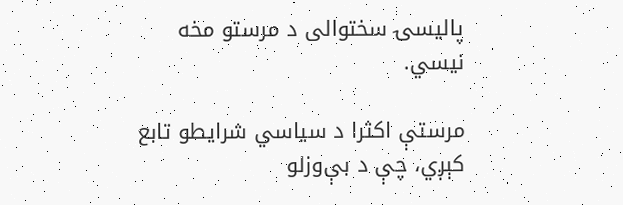پالیسۍ سختوالی د مرستو مخه نیسي.

مرستې اکثرا د سياسي شرایطو تابع کېږي، چې د بې‌وزلو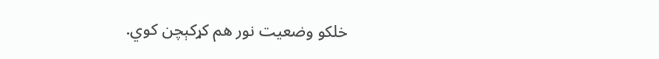خلکو وضعیت نور هم کړکېچن کوي.